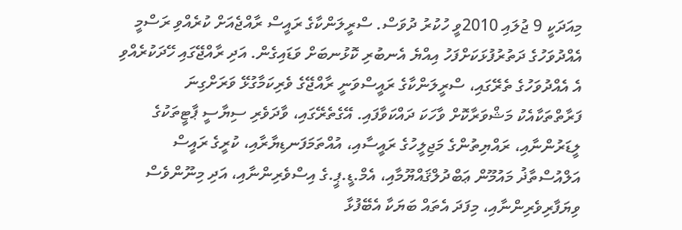މިއަދަކީ 9 ޖުލައި 2010ވީ ހުކުރު ދުވަސް. ސްރީލަންކާގެ ރައީސް ރާއްޖެއަށް ކުރެއްވި ރަސްމީ އެއްދުވަހުގެ ދަތުރުފުޅަކަށްފަހު އިއްޔެ އެނބުރި ކޮޅުނބަށް ވަޑައިގެން. އަދި ރާއްޖޭގައި ހޭދަކުރެއްވި އެ އެއްދުވަހުގެ ތެރޭގައި، ސްރީލަންކާގެ ރައީސްވަނީ ރާއްޖޭގެ ވެރިކަމާގުޅޭ ވަރަށްގިނަ ފަރާތްތަކާއެކު މަޝްވަރާކޮށް ވާހަކަ ދައްކަވާފައި. އޭގެތެރޭގައި، ވާދަވެރި ސިޔާސީ ޕާޓީތަކުގެ ލީޑަރުންނާއި، ރައްޔިތުންގެ މަޖިލީހުގެ ރައީސާއި، އުއްތަމަފަނޑިޔާރާއި، ކުރީގެ ރައީސް އަލްއުސްތާޛު މައުމޫން ޢަބްދުލްޤައްޔޫމާއި، އެމް.ޑީ.ޕީ.ގެ އިސްވެރިންނާއި، އަދި މިނޫންވެސް ވިޔަފާރިވެރިންނާއި، މިފަދަ އެތައް ބަޔަކާ އެބޭފުޅާ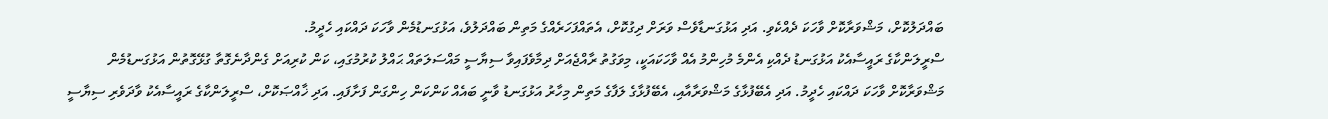ބައްދަލުކޮށް، މަޝްވަރާކޮށް ވާހަކަ ދެއްކެވި. އަދި އަޅުގަނޑާވެސް ވަރަށް ދިގުކޮށް، އެތައްފަހަރެއްގެ މަތިން ބައްދަލުވެ، އަޅުގަނޑުމެން ވާހަކަ ދައްކައި ހެދީމު.
ސްރީލަންކާގެ ރައީސާއެކު އަޅުގަނޑު ދެއްކި އެންމެ މުހިންމު އެއް ވާހަކައަކީ، މިވަގުތު ރާއްޖެއަށް ދިމާވެފައިވާ ސިޔާސީ މައްސަލަތައް ޙައްލު ކުރުމުގައި، ކަން ކުރިއަށް ގެންދާނެގޮތާ ގުޅޭގޮތުން އަޅުގަނޑުމެން މަޝްވަރާކޮށް ވާހަކަ ދައްކައި ހެދީމު. އަދި އެބޭފުޅާގެ މަޝްވަރާއާއި، އެބޭފުޅާގެ ލަފާގެ މަތިން މިހާރު އަޅުގަނޑު ވާނީ ބައެއް ކަންކަން ހިންގަން ފަށާފައި. އަދި ޚާއްޞަކޮށް، ސްރީލަންކާގެ ރައީސާއެކު ވާދަވެރި ސިޔާސީ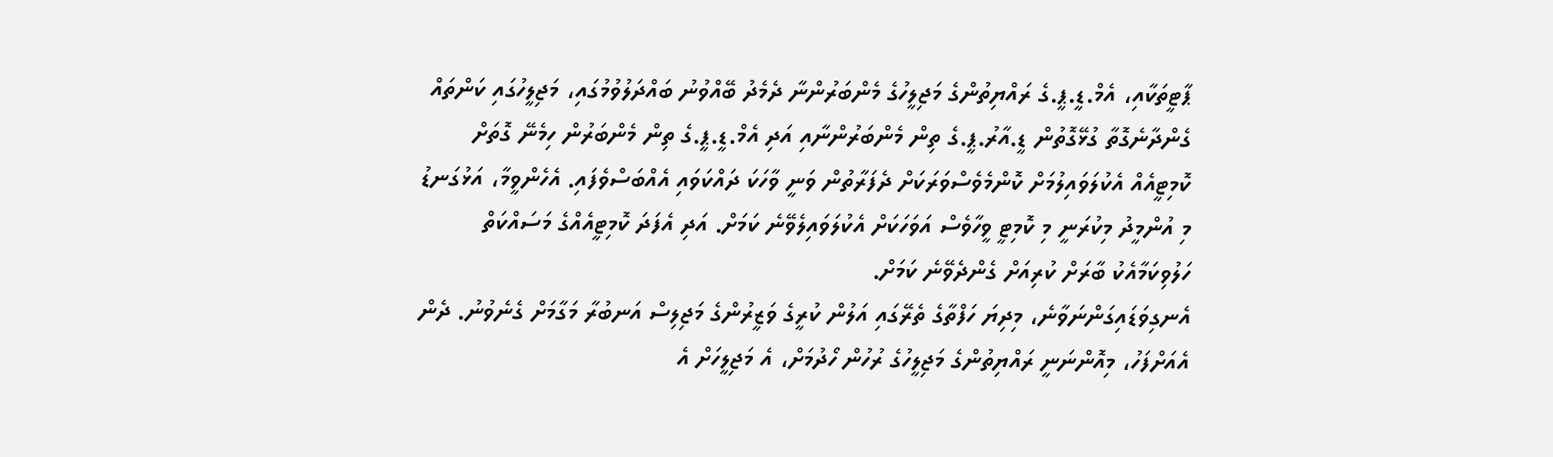ޕާޓީތަކާއި، އެމް.ޑީ.ޕީ.ގެ ރައްޔިތުންގެ މަޖިލީހުގެ މެންބަރުންނާ ދެމެދު ބޭއްވުނު ބައްދަލުވުމުގައި، މަޖިލީހުގައި ކަންތައް ގެންދާނެގޮތާ ގުޅޭގޮތުން ޑީ.އާރު.ޕީ.ގެ ތިން މެންބަރުންނާއި އަދި އެމް.ޑީ.ޕީ.ގެ ތިން މެންބަރުން ހިމެނޭ ގޮތަށް ކޮމިޓީއެއް އެކުލަވައިލުމަށް ކޮންމެވެސްވަރަކަށް ދެފަރާތުން ވަނީ ވާހަކަ ދައްކަވައި އެއްބަސްވެފައި. އެހެންވީމާ، އަޅުގަނޑު މި އުންމީދު މިކުރަނީ މި ކޮމިޓީ ވީހާވެސް އަވަހަކަށް އެކުލަވައިލެވޭނެ ކަމަށް. އަދި އެފަދަ ކޮމިޓީއެއްގެ މަސައްކަތް ހަލުވިކަމާއެކު ބާރަށް ކުރިއަށް ގެންދެވޭނެ ކަމަށް.
އެނގިވަޑައިގަންނަވާނެ، މިދިޔަ ހަފްތާގެ ތެރޭގައި އަލުން ކުރީގެ ވަޒީރުންގެ މަޖިލިސް އަނބުރާ މަގާމަށް ގެނެވުނު. ދެން އެއަށްފަހު، މިއޮންނަނީ ރައްޔިތުންގެ މަޖިލީހުގެ ރުހުން ހޯދުމަށް، އެ މަޖިލީހަށް އެ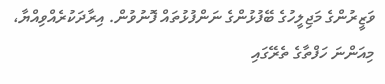ވަޒީރުންގެ މަޖިލީހުގެ ބޭފުޅުންގެ ނަންފުޅުތައް ފޮނުވުން. އިރާދަކުރެއްވިއްޔާ، މިއަންނަ ހަފްތާގެ ތެރޭގައި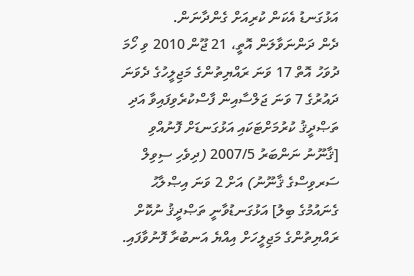އަޅުގަނޑު އެކަން ކުރިއަށް ގެންދާނަން.
ދެން ދަންނަވާލަން އޮތީ، 21 ޖޫން 2010 ވި ހޯމަ ދުވަހު އޮތް 17 ވަނަ ރައްޔިތުންގެ މަޖިލީހުގެ ދެވަނަ ދައުރުގެ 7 ވަނަ ޖަލްސާއިން ފާސްކުރެވިފައިވާ އަދި ތަޞްދީޤު ކުރުމަށްޓަކައި އަޅުގަނޑަށް ފޮނުއްވި [ޤާނޫނު ނަންބަރު 2007/5 (ދިވެހި ސިވިލް ސަރވިސްގެ ޤާނޫނު) އަށް 2 ވަނަ އިޞްލާޙު ގެނައުމުގެ ބިލު] އަޅުގަނޑުވާނީ ތަޞްދީޤު ނުކޮށް ރައްޔިތުންގެ މަޖިލީހަށް އިއްޔެ އަނބުރާ ފޮނުވާފައި.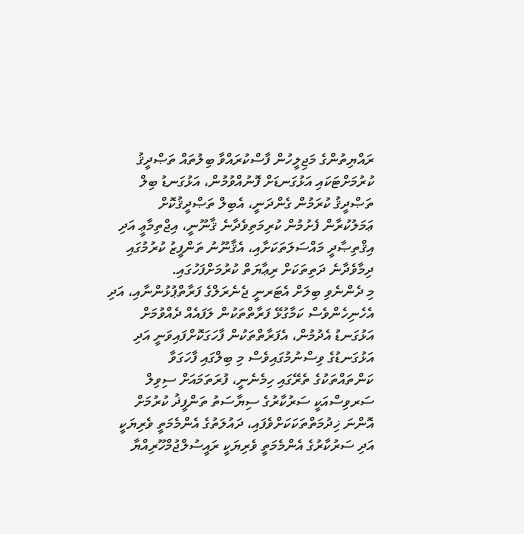ރައްޔިތުންގެ މަޖިލީހުން ފާސްކުރައްވާ ބިލުތައް ތަޞްދީޤު ކުރުމަށްޓަކައި އަޅުގަނޑަށް ފޮނުއްވުމުން، އަޅުގަނޑު ބިލް ތަޞްދީޤު ކުރަމުން ގެންދަނީ، އެބިލް ތަޞްދީޤުކޮށް ޢަމަލުކުރާން ފެށުމުން ކުރިމަތިވެދާނެ ޤާނޫނީ، އިޖްތިމާޢީ އަދި އިޤްތިޞާދީ މައްސަލަތަކަށާއި، އެޤާނޫނު ތަންފީޒު ކުރުމުގައި ދިމާވެދާނެ ދަތިތަކަށް ރިޢާޔަތް ކުރުމަށްފަހުގައި.
މި ދެންނެވި ބިލަށް އެޓަރނީ ޖެނެރަލްގެ ފަރާތްޕުޅުންނާއި، އަދި އެހެނިހެންވެސް ކަމާގުޅޭ ފަރާތްތަކުން ލަފައެއް ދެއްވުމަށް އަޅުގަނޑު އެދުމުން، އެފަރާތްތަކުން ފާހަގަކޮށްފައިވަނީ އަދި އަޅުގަނޑުގެ ވިސްނުމުގައިވެސް މި ބިލްގައި ފާހަގަވާ ކަންތައްތަކުގެ ތެރޭގައި ހިމެނެނީ، ފުރަތަމައަށް ސިވިލް ސަރވިސްއަކީ ސަރުކާރުގެ ސިޔާސަތު ތަންފީޛު ކުރުމަށް އޮންނަ ޚިދުމަތްތަކަކަށްވެފައި، ދައުލަތުގެ އެންމެމަތީ ވެރިޔަކީ އަދި ސަރުކާރުގެ އެންމެމަތީ ވެރިޔަކީ ރައީސުލްޖުމްހޫރިއްޔާ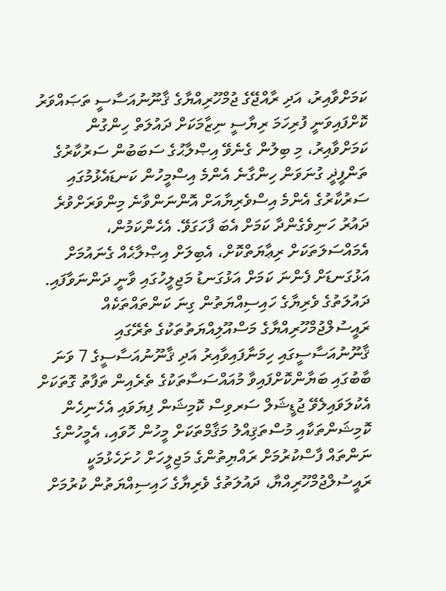ކަމަށްވާއިރު، އަދި ރާއްޖޭގެ ޖުމްހޫރިއްޔާގެ ޤާނޫނުއަސާސީ ތަޞައްވަރު ކޮށްފައިވަނީ ފުރިހަމަ ރިޔާސީ ނިޒާމަކަށް ދައުލަތް ހިންގުން ކަމަށްވާއިރު، މި ބިލުން ގެނެވޭ އިޞްލާޙުގެ ސަބަބުން ސަރުކާރުގެ ތަންފީޛީ ގުނަވަން ހިންގާނެ އެންމެ އިސްމީހުން ކަނޑައެޅުމުގައި ސަރުކާރުގެ އެންމެ އިސްވެރިޔާއަށް އޮންނަންވާނެ މިންވަރަށްވުރެ ދައުރު ހަނިވެގެންދާ ކަމަށް އެބަ ފާހަގަވޭ. އެހެންކަމުން، އެމައްސަލަތަކަށް ރިޢާޔަތްކޮށް، އެބިލަށް އިޞްލާޙެއް ގެނައުމަށް އަޅުގަނޑަށް ފެންނަ ކަމަށް އަޅުގަނޑު މަޖިލީހުގައި ވާނީ ދަންނަވާފައި.
ދައުލަތުގެ ވެރިޔާގެ ހައިސިއްޔަތުން ގިނަ ކަންތައްތަކެއް ރައީސުލްޖުމްހޫރިއްޔާގެ މަސްއޫލިއްޔަތުތަކުގެ ތެރޭގައި ޤާނޫނުއަސާސީގައި ހިމަނާފައިވާއިރު އަދި ޤާނޫނުއަސާސީގެ 7 ވަނަ ބާބުގައި ބަޔާންކޮށްފައިވާ މުއައްސަސާތަކުގެ ތެރެއިން ތަފާތު ގޮތަކަށް އެކުލަވައިލެވޭ ޖުޑީޝަލް ސަރވިސް ކޮމިޝަން ފިޔަވައި އެހެނިހެން ކޮމިޝަންތަކާއި މުސްތަޤިއްލު މަޤާމްތަކަށް މީހުން ހޮވައި، އެމީހުންގެ ނަންތައް ފާސްކުރުމަށް ރައްޔިތުންގެ މަޖިލީހަށް ހުށަހެޅުމަކީ ރައީސުލްޖުމްހޫރިއްޔާ، ދައުލަތުގެ ވެރިޔާގެ ހައިސިއްޔަތުން ކުރުމަށް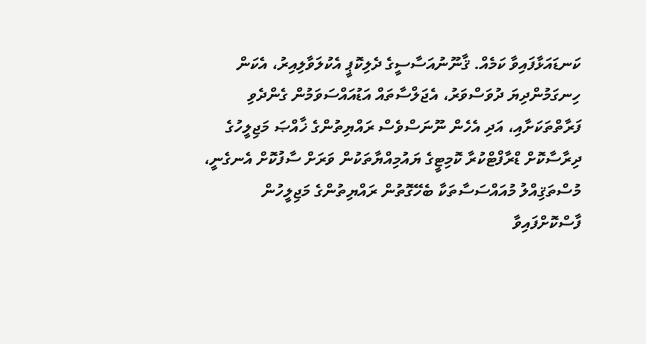ކަނޑައަޅާފައިވާ ކަމެއް. ޤާނޫނުއަސާސީގެ ދެލިކޮޕީ އެކުލަވާލިއިރު، އެކަން ހިނގަމުންދިޔަ ދުވަސްވަރު، އެޖަލްސާތައް އަޑުއައްސަވަމުން ގެންދެވި ފަރާތްތަކަށާއި، އަދި އެހެން ނޫނަސްވެސް ރައްޔިތުންގެ ޚާއްޞަ މަޖިލީހުގެ ދިރާސާކޮށް ޑްރާފްޓްކުރާ ކޮމިޓީގެ ޔައުމިއްޔާތަކުން ވަރަށް ސާފުކޮށް އެނގެނީ، މުސްތަޤިއްލު މުއައްސަސާތަކާ ބެހޭގޮތުން ރައްޔިތުންގެ މަޖިލީހުން ފާސްކޮށްފައިވާ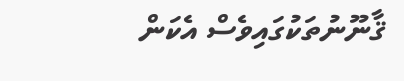ޤާނޫނުތަކުގައިވެސް އެކަން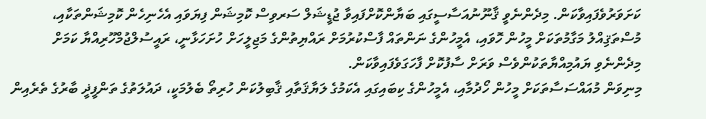ކަށަވަރުވެފައިވާކަން. މިދެންނެވީ ޤާނޫނުއަސާސީގައި ބަޔާންކޮށްފައިވާ ޖުޑީޝަލް ސަރވިސް ކޮމިޝަން ފިޔަވައި އެހެނިހެން ކޮމިޝަންތަކާއި، މުސްތަޤިއްލު މަގާމުތަކަށް މީހުން ހޮވައި، އެމީހުންގެ ނަންތައް ފާސްކުރުމަށް ރައްޔިތުންގެ މަޖިލީހަށް ހުށަހަޅާނީ، ރައީސުލްޖުމްހޫރިއްޔާ ކަމަށް މިދެންނެވި ޔައުމިއްޔާތަކުންވެސް ވަރަށް ސާފުކޮށް ފާހަގަވެފައިވާކަން.
މިނިވަން މުއައްސަސާތަކަށް މީހުން ހޯދުމާއި، އެމީހުންގެ ކިބައިގައި އެކަމުގެ ލަޔާޤަތާއި ޤާބިލުކަން ހުރިތޯ ބެލުމަކީ، ދައުލަތުގެ ތަންފީޛީ ބާރުގެ ތެރެއިން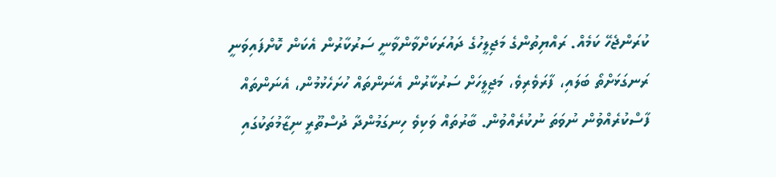ކުރަންޖެހޭ ކަމެއް. ރައްޔިތުންގެ މަޖިލީހުގެ ދައުރަކަށްވާންވާނީ ސަރުކާރުން އެކަން ކޮށްފައިވަނީ ރަނގަޅަށްތޯ ބަލައި، ފާރަވެރިވެ، މަޖިލީހަށް ސަރުކާރުން އެނަންތައް ހުށަހެޅުމުން، އެނަންތައް ފާސްކުރެއްވުން ނުވަތަ ނުކުރެއްވުން. ބާރުތައް ވަކިވެ ހިނގަމުންދާ ދުސްތޫރީ ނިޒާމުތަކުގައި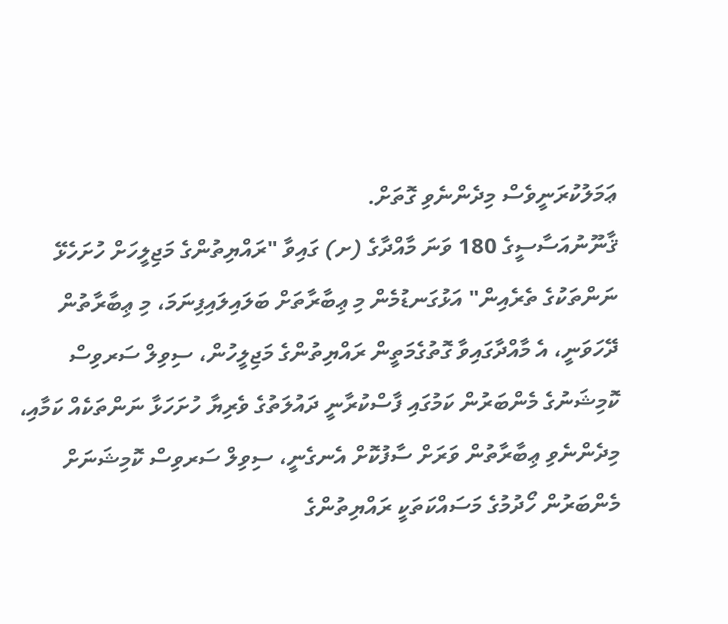ޢަމަލުކުރަނީވެސް މިދެންނެވި ގޮތަށް.
ޤާނޫނުއަސާސީގެ 180 ވަނަ މާއްދާގެ (ށ) ގައިވާ "ރައްޔިތުންގެ މަޖިލީހަށް ހުށަހެޅޭ ނަންތަކުގެ ތެރެއިން" އަޅުގަނޑުމެން މި ޢިބާރާތަށް ބަލައިލައިފިނަމަ، މި ޢިބާރާތުން ދޭހަވަނީ، އެ މާއްދާގައިވާ ގޮތުގެމަތީން ރައްޔިތުންގެ މަޖިލީހުން، ސިވިލް ސަރވިސް ކޮމިޝަނުގެ މެންބަރުން ކަމުގައި ފާސްކުރާނީ ދައުލަތުގެ ވެރިޔާ ހުށަހަޅާ ނަންތަކެއް ކަމާއި، މިދެންނެވި ޢިބާރާތުން ވަރަށް ސާފުކޮށް އެނގެނީ، ސިވިލް ސަރވިސް ކޮމިޝަނަށް މެންބަރުން ހޯދުމުގެ މަސައްކަތަކީ ރައްޔިތުންގެ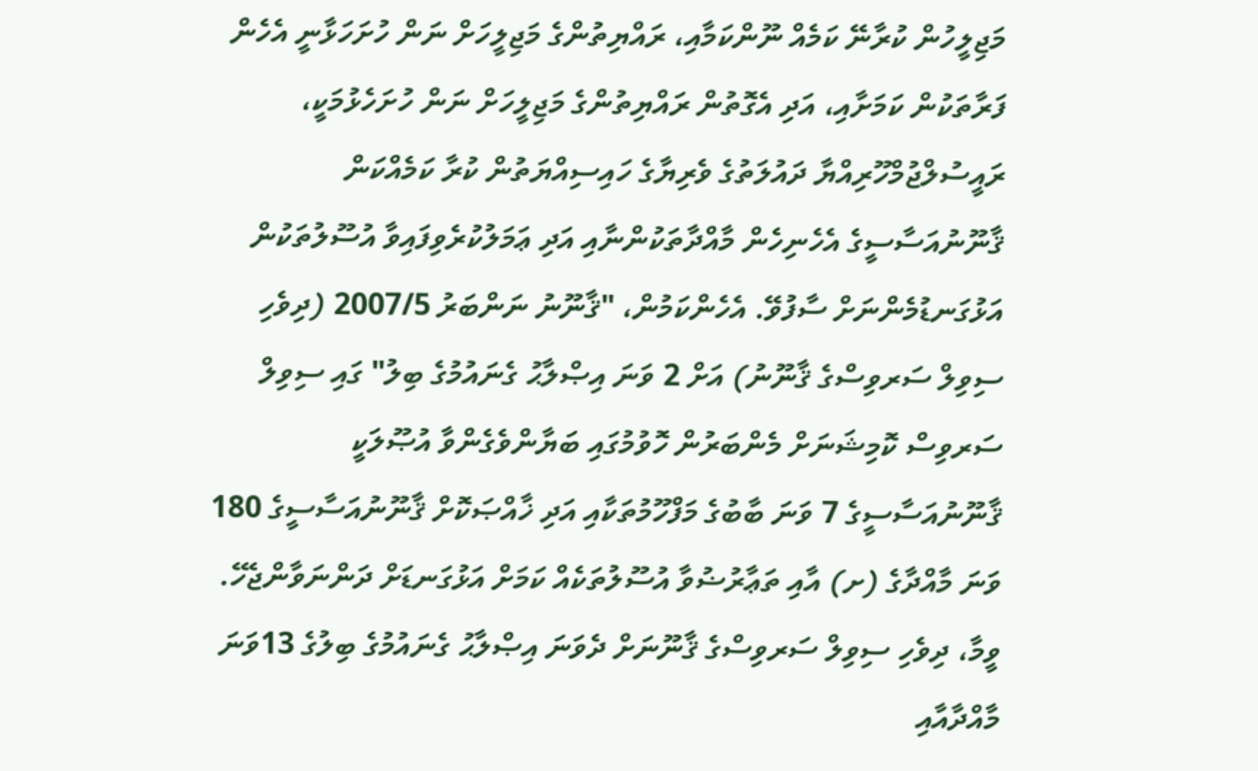މަޖިލީހުން ކުރާނޭ ކަމެއް ނޫންކަމާއި، ރައްޔިތުންގެ މަޖިލީހަށް ނަން ހުށަހަޅާނީ އެހެން ފަރާތަކުން ކަމަށާއި، އަދި އެގޮތުން ރައްޔިތުންގެ މަޖިލީހަށް ނަން ހުށަހެޅުމަކީ، ރައީސުލްޖުމްހޫރިއްޔާ ދައުލަތުގެ ވެރިޔާގެ ހައިސިއްޔަތުން ކުރާ ކަމެއްކަން ޤާނޫނުއަސާސީގެ އެހެނިހެން މާއްދާތަކުންނާއި އަދި ޢަމަލުކުރެވިފައިވާ އުސޫލުތަކުން އަޅުގަނޑުމެންނަށް ސާފުވޭ. އެހެންކަމުން، "ޤާނޫނު ނަންބަރު 2007/5 (ދިވެހި ސިވިލް ސަރވިސްގެ ޤާނޫނު) އަށް 2 ވަނަ އިޞްލާޙު ގެނައުމުގެ ބިލު" ގައި ސިވިލް ސަރވިސް ކޮމިޝަނަށް މެންބަރުން ހޮވުމުގައި ބަޔާންވެގެންވާ އުޞޫލަކީ ޤާނޫނުއަސާސީގެ 7 ވަނަ ބާބުގެ މަފްހޫމުތަކާއި އަދި ޚާއްޞަކޮށް ޤާނޫނުއަސާސީގެ 180 ވަނަ މާއްދާގެ (ށ) އާއި ތަޢާރުޟުވާ އުސޫލުތަކެއް ކަމަށް އަޅުގަނޑަށް ދަންނަވާންޖެހޭ.
ވީމާ، ދިވެހި ސިވިލް ސަރވިސްގެ ޤާނޫނަށް ދެވަނަ އިޞްލާޙު ގެނައުމުގެ ބިލުގެ 13ވަނަ މާއްދާއާއި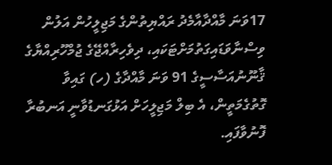17ވަނަ މާއްދާއާމެދު ރައްޔިތުންގެ މަޖިލީހުން އަލުން ވިސްނާވަޑައިގަތުމަށްޓަކައި، ދިވެހިރާއްޖޭގެ ޖުމްހޫރިއްޔާގެ ޤާނޫނުއަސާސީގެ 91 ވަނަ މާއްދާގެ (ހ) ގައިވާ ގޮތުގެމަތީން، އެ ބިލް މަޖިލީހަށް އަޅުގަނޑުވާނީ އަނބުރާ ފޮނުވާފައި.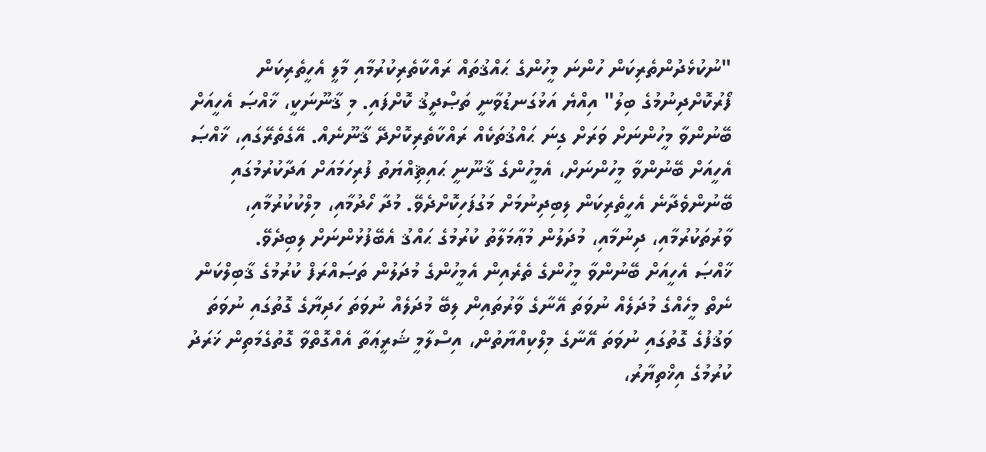"ނުކުޅެދުންތެރިކަން ހުންނަ މީހުންގެ ޙައްޤުތައް ރައްކާތެރިކުރުމާއި މާލީ އެހީތެރިކަން ފޯރުކޮށްދިނުމުގެ ބިލު" އިއްޔެ އަޅުގަނޑުވާނީ ތަޞްދީޤު ކޮށްފައި. މި ޤާނޫނަކީ، ޚާއްޞަ އެހީއަށް ބޭނުންވާ މީހުންނަށް ވަރަށް ގިނަ ޙައްޤުތަކެއް ރައްކާތެރިކޮށްދޭ ޤާނޫނެއް. އޭގެތެރޭގައި، ޚާއްޞަ އެހީއަށް ބޭނުންވާ މީހުންނަށް، އެމީހުންގެ ޤާނޫނީ ޙައިޘިއްޔަތު ފުރިހަމައަށް އަދާކުރުމުގައި ބޭނުންވެދާނެ އެހީތެރިކަން ލިބިދިނުމަށް މަގުފަހިކޮށްދެވޭ. މުދާ ހޯދުމާއި، މިލްކުކުރުމާއި، ވާރުތަކުރުމާއި، ދިނުމާއި، މުދަލުން މުޢާމަލާތު ކުރުމުގެ ޙައްޤު އެބޭފުޅުންނަށް ލިބިދެވޭ.
ޚާއްޞަ އެހީއަށް ބޭނުންވާ މީހުންގެ ތެރެއިން އެމީހުންގެ މުދަލުން ތަޞައްރަފް ކުރުމުގެ ޤާބިލްކަން ނެތް މީހެއްގެ މުދަލެއް ނުވަތަ އޭނާގެ ވާރުތައިން ލިބޭ މުދަލެއް ނުވަތަ ހަދިޔާގެ ގޮތުގައި ނުވަތަ ވަޤުފުގެ ގޮތުގައި ނުވަތަ އޭނާގެ މިލްކިއްޔާތުން، އިސްލާމީ ޝަރީޢަތާ އެއްގޮތްވާ ގޮތުގެމަތިން ޚަރަދު ކުރުމުގެ އިޚްތިޔާރު،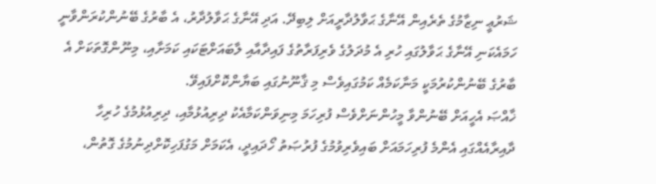ޝަރުޢީ ނިޒާމުގެ ތެރެއިން އޭނާގެ ޙަވާލުދާރީއަށް ލިބިދޭ. އަދި އޭނާގެ ޙަވާލުދާރު، އެ ބާރުގެ ބޭނުންކުރަންވާނީ ހަމައެކަނި އޭނާގެ ޙަވާލުގައި ހުރި އެ މުދަލުގެ ވެރިފަރާތުގެ ފައިދާއާއި ލާބައަށްޓަކައި ކަމަށާއި، މިނޫންގޮތަކަށް އެ ބާރުގެ ބޭނުންކުރުމަކީ މަނާކަމެއް ކަމުގައިވެސް މި ޤާނޫނުގައި ބަޔާންކޮށްފައިވޭ.
ޚާއްޞަ އެހީއަށް ބޭނުންވާ މީހުންނަށްވެސް ފުރިހަމަ މިނިވަންކަމާއެކު ދިރިއުޅުމާއި، ދިރިއުޅުމުގެ ހުރިހާ ދާއިރާއެއްގައި އެންމެ ފުރިހަމައަށް ބައިވެރިވުމުގެ ފުރުޞަތު ހޯދައިދީ، އެކަމަށް މަގުފަހިކޮށްދިނުމުގެ ގޮތުން،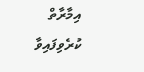އިމާރާތް ކުރެވިފައިވާ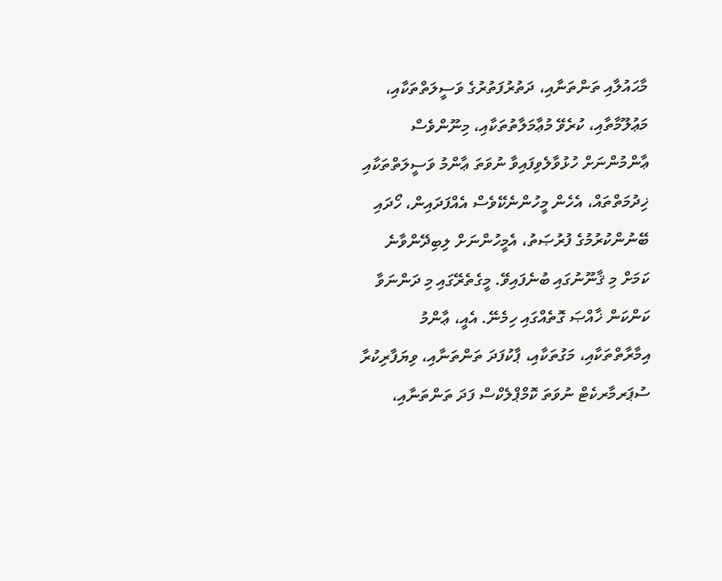މާޙައުލާއި ތަންތަނާއި، ދަތުރުފަތުރުގެ ވަސީލަތްތަކާއި، މަޢުލޫމާތާއި، ކުރެވޭ މުޢާމަލާތުތަކާއި، މިނޫންވެސް ޢާންމުންނަށް ހުޅުވާލެވިފައިވާ ނުވަތަ ޢާންމު ވަސީލަތްތަކާއި ޚިދުމަތްތައް، އެހެން މީހުންނެކޭވެސް އެއްފަދައިން، ހޯދައި ބޭނުންކުރުމުގެ ފުރުޞަތު، އެމީހުންނަށް ލިބިދޭންވާނެ ކަމަށް މި ޤާނޫނުގައި ބުނެފައިވޭ. މީގެތެރޭގައި މި ދަންނަވާ ކަންކަން ޚާއްޞަ ގޮތެއްގައި ހިމެނޭ. އެއީ، ޢާންމު އިމާރާތްތަކާއި، މަގުތަކާއި، ޕާކުފަދަ ތަންތަނާއި، ވިޔަފާރިކުރާ ސުޕަރމާރކެޓް ނުވަތަ ކޮމްޕްލެކްސް ފަދަ ތަންތަނާއި،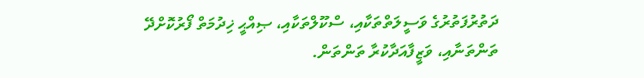ދަތުރުފަތުރުގެ ވަސީލަތްތަކާއި، ސްކޫލްތަކާއި، ޞިއްޙީ ޚިދުމަތް ފޯރުކޮށްދޭ ތަންތަނާއި، ވަޒީފާއަދާކުރާ ތަންތަން.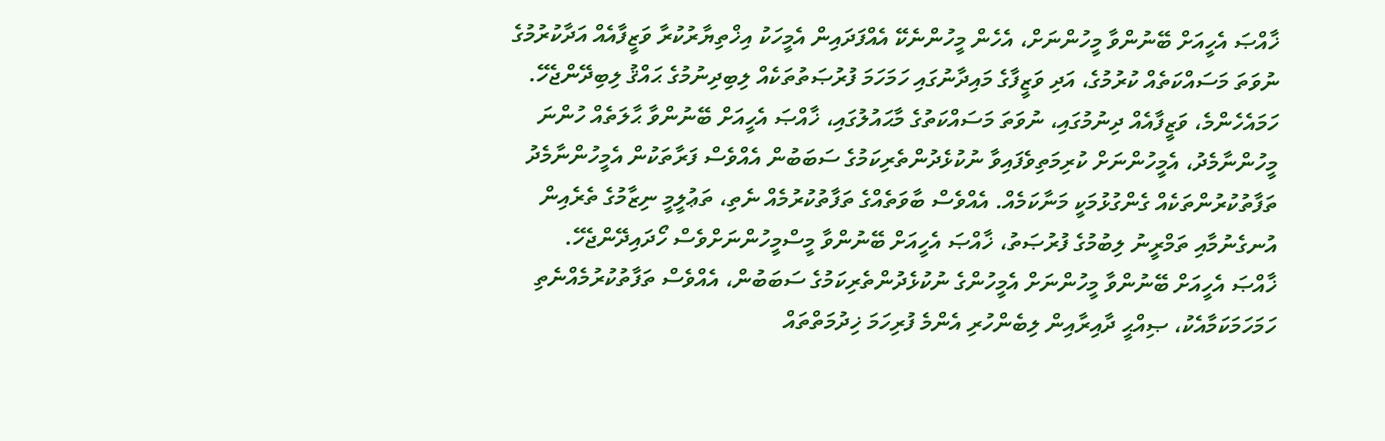ޚާއްޞަ އެހީއަށް ބޭނުންވާ މީހުންނަށް، އެހެން މީހުންނެކޭ އެއްފަދައިން އެމީހަކު އިޚްތިޔާރުކުރާ ވަޒީފާއެއް އަދާކުރުމުގެ ނުވަތަ މަސައްކަތެއް ކުރުމުގެ، އަދި ވަޒީފާގެ މައިދާނުގައި ހަމަހަމަ ފުރުޞަތުތަކެއް ލިބިދިނުމުގެ ޙައްޤު ލިބިދޭންޖެހޭ. ހަމައެހެންމެ، ވަޒީފާއެއް ދިނުމުގައި، ނުވަތަ މަސައްކަތުގެ މާޙައުލުގައި، ޚާއްޞަ އެހީއަށް ބޭނުންވާ ޙާލަތެއް ހުންނަ މީހުންނާމެދު، އެމީހުންނަށް ކުރިމަތިވެފައިވާ ނުކުޅެދުންތެރިކަމުގެ ސަބަބުން އެއްވެސް ފަރާތަކުން އެމީހުންނާމެދު ތަފާތުކުރުންތަކެއް ގެންގުޅުމަކީ މަނާކަމެއް. އެއްވެސް ބާވަތެއްގެ ތަފާތުކުރުމެއް ނެތި، ތަޢުލީމީ ނިޒާމުގެ ތެރެއިން އުނގެނުމާއި ތަމްރީނު ލިބުމުގެ ފުރުޞަތު، ޚާއްޞަ އެހީއަށް ބޭނުންވާ މީސްމީހުންނަށްވެސް ހޯދައިދޭންޖެހޭ.
ޚާއްޞަ އެހީއަށް ބޭނުންވާ މީހުންނަށް އެމީހުންގެ ނުކުޅެދުންތެރިކަމުގެ ސަބަބުން، އެއްވެސް ތަފާތުކުރުމެއްނެތި ހަމަހަމަކަމާއެކު، ޞިއްޙީ ދާއިރާއިން ލިބެންހުރި އެންމެ ފުރިހަމަ ޚިދުމަތްތައް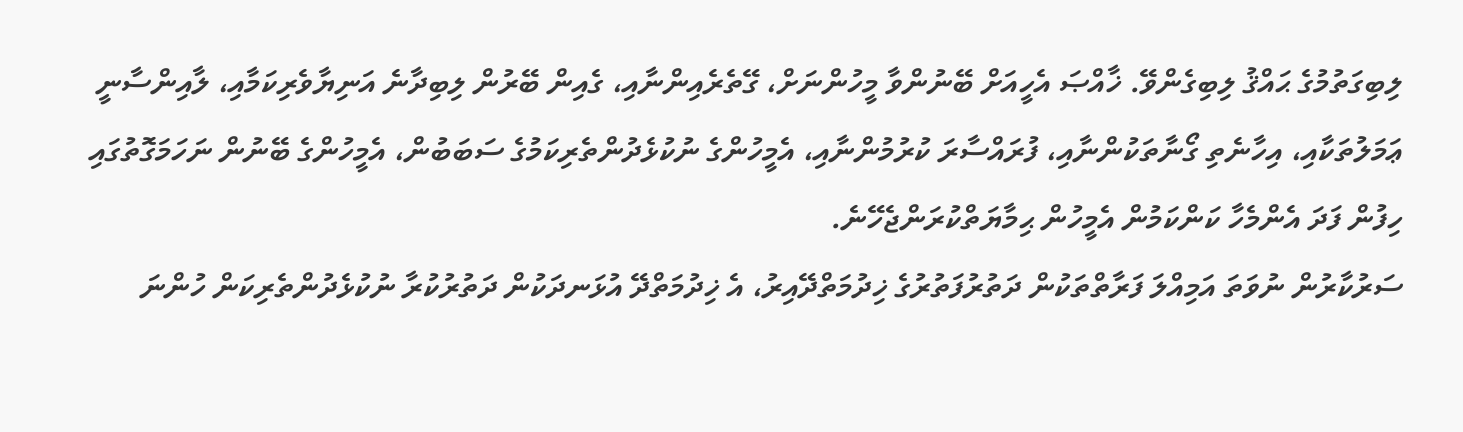ލިބިގަތުމުގެ ޙައްޤު ލިބިގެންވޭ. ޚާއްޞަ އެހީއަށް ބޭނުންވާ މީހުންނަށް، ގޭތެރެއިންނާއި، ގެއިން ބޭރުން ލިބިދާނެ އަނިޔާވެރިކަމާއި، ލާއިންސާނީ ޢަމަލުތަކާއި، އިހާނެތި ގޯނާތަކުންނާއި، ފުރައްސާރަ ކުރުމުންނާއި، އެމީހުންގެ ނުކުޅެދުންތެރިކަމުގެ ސަބަބުން، އެމީހުންގެ ބޭނުން ނަހަމަގޮތުގައި ހިފުން ފަދަ އެންމެހާ ކަންކަމުން އެމީހުން ޙިމާޔަތްކުރަންޖެހޭނެ.
ސަރުކާރުން ނުވަތަ އަމިއްލަ ފަރާތްތަކުން ދަތުރުފަތުރުގެ ޚިދުމަތްދޭއިރު، އެ ޚިދުމަތްދޭ އުޅަނދަކުން ދަތުރުކުރާ ނުކުޅެދުންތެރިކަން ހުންނަ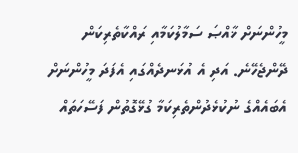މީހުންނަށް ޚާއްޞަ ސަމާލުކަމާއި ރައްކާތެރިކަން ދޭންޖެހޭނެ. އަދި އެ އުޅަނދެއްގައި އެފަދަ މީހުންނަށް އެބައެއްގެ ނުކުޅެދުންތެރިކަމާ ގުޅޭގޮތުން ފަސޭހަތައް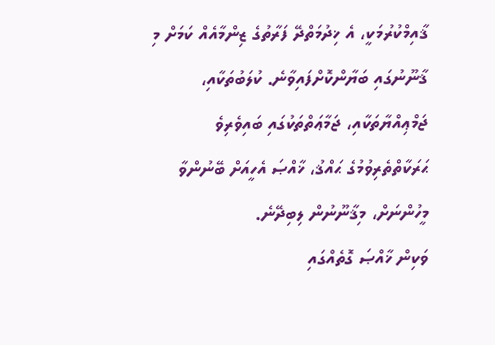ޤާއިމްކުރުމަކީ، އެ ޚިދުމަތްދޭ ފަރާތުގެ ޒިންމާއެއް ކަމަށް މި ޤާނޫނުގައި ބަޔާންކޮށްފައިވާނެ. ކުލަބުތަކާއި، ޖަމްޢިއްޔާތަކާއި، ޖަމާޢަތްތަކުގައި ބައިވެރިވެ ޙަރަކާތްތެރިވުމުގެ ޙައްޤު، ޚާއްޞަ އެހީއަށް ބޭނުންވާ މީހުންނަށް، މިޤާނޫނުން ލިބިދޭނެ.
ވަކިން ޚާއްޞަ ގޮތެއްގައި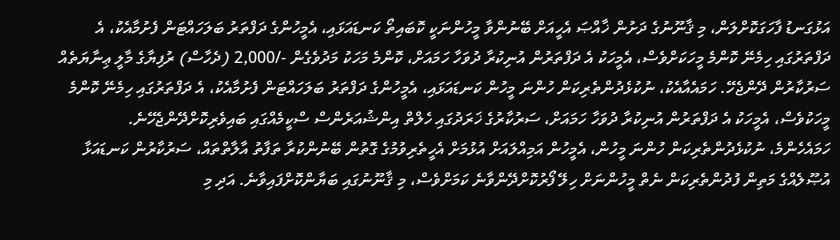އަޅުގަނޑު ފާހަގަކޮށްލަން، މި ޤާނޫނުގެ ދަށުން ޚާއްޞަ އެހީއަށް ބޭނުންވާ މީހުންނަކީ ކޮބައިތޯ ކަނޑައަޅައި، އެމީހުންގެ ދަފްތަރު ބަލަހައްޓަން ފެށުމާއެކު، އެ ދަފްތަރުގައި ހިމެނޭ ކޮންމެ މީހަކަށްވެސް، އެމީހަކު އެ ދަފްތަރުން އުނިކުރާ ދުވަހާ ހަމައަށް، ކޮންމެ މަހަކު މަދުވެގެން -/2,000 (ދެހާސް) ރުފިޔާގެ މާލީ ޢިނާޔަތެއް ސަރުކާރުން ދޭންޖެހޭ. ހަމައެއާއެކު، ނުކުޅެދުންތެރިކަން ހުންނަ މީހުން ކަނޑައަޅައި، އެމީހުންގެ ދަފްތަރު ބަލަހައްޓަން ފެށުމާއެކު، އެ ދަފްތަރުގައި ހިމެނޭ ކޮންމެ މީހަކުވެސް، އެމީހަކު އެ ދަފްތަރުން އުނިކުރާ ދުވަހާ ހަމައަށް، ސަރުކާރުގެ ޚަރަދުގައި ހެލްތް އިންޝުއަރެންސް ސްކީމެއްގައި ބައިވެރިކޮށްދޭންޖެހޭނެ.
ހަމައެހެންމެ، ނުކުޅެދުންތެރިކަން ހުންނަ މީހުން، އެމީހުން އަމިއްލައަށް އުޅުމަށް އެހީތެރިވުމުގެ ގޮތުން ބޭނުންކުރާ ތަފާތު އާލާތްތައް، ސަރުކާރުން ކަނޑައަޅާ އުޞޫލެއްގެ މަތިން ފުދުންތެރިކަން ނެތް މީހުންނަށް ހިލޭ ފޯރުކޮށްދޭންވާނެ ކަމަށްވެސް، މި ޤާނޫނުގައި ބަޔާންކޮށްފައިވާނެ. އަދި މި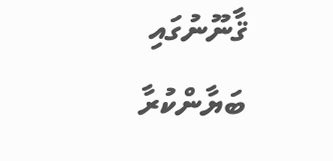ޤާނޫނުގައި ބަޔާންކުރާ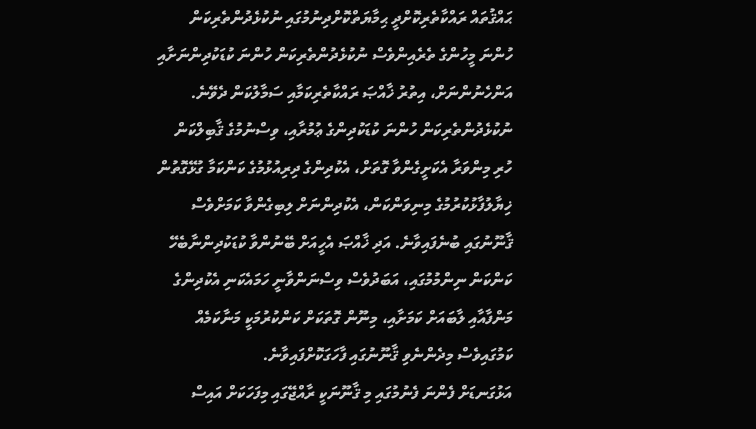ޙައްޤުތައް ރައްކާތެރިކޮށްދީ ޙިމާޔަތްކޮށްދިނުމުގައި ނުކުޅެދުންތެރިކަން ހުންނަ މީހުންގެ ތެރެއިންވެސް ނުކުޅެދުންތެރިކަން ހުންނަ ކުޑަކުދިންނަށާއި އަންހެނުންނަށް، އިތުރު ޚާއްޞަ ރައްކާތެރިކަމާއި ސަމާލުކަން ދެވޭނެ.
ނުކުޅެދުންތެރިކަން ހުންނަ ކުޑަކުދިންގެ ޢުމުރާއި، ވިސްނުމުގެ ޤާބިލްކަން ހުރި މިންވަރާ އެކަށީގެންވާ ގޮތަށް، އެކުދިންގެ ދިރިއުޅުމުގެ ކަންކަމާ ގުޅޭގޮތުން ޚިޔާލުފާޅުކުރުމުގެ މިނިވަންކަން، އެކުދިންނަށް ލިބިގެންވާ ކަމަށްވެސް ޤާނޫނުގައި ބުނެފައިވާނެ. އަދި ޚާއްޞަ އެހީއަށް ބޭނުންވާ ކުޑަކުދިންނާބެހޭ ކަންކަން ނިންމުމުގައި، އަބަދުވެސް ވިސްނަންވާނީ ހަމައެކަނި އެކުދިންގެ މަންފާއާއި ލާބައަށް ކަމަށާއި، މިނޫން ގޮތަކަށް ކަންކުރުމަކީ މަނާކަމެއް ކަމުގައިވެސް މިދެންނެވި ޤާނޫނުގައި ފާހަގަކޮށްފައިވާނެ.
އަޅުގަނޑަށް ފެންނަ ފެނުމުގައި މި ޤާނޫނަކީ ރާއްޖޭގައި މިފަހަކަށް އައިސް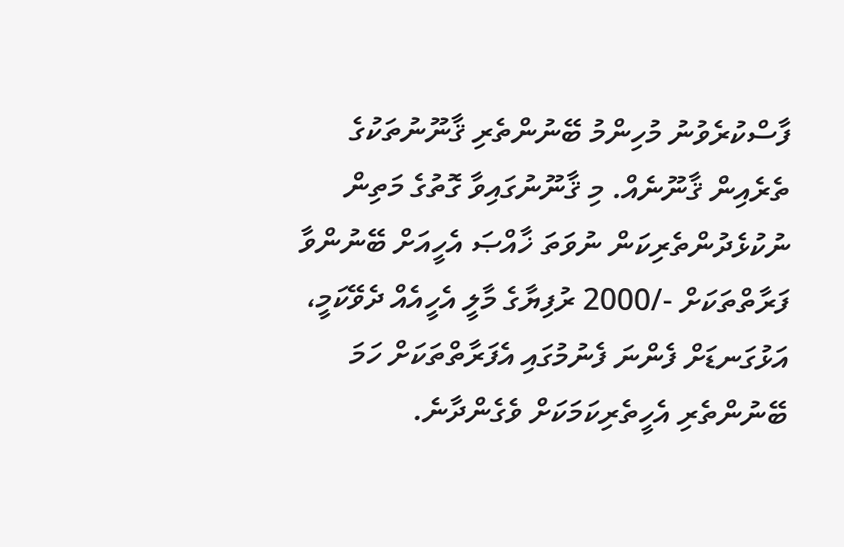ފާސްކުރެވުނު މުހިންމު ބޭނުންތެރި ޤާނޫނުތަކުގެ ތެރެއިން ޤާނޫނެއް. މި ޤާނޫނުގައިވާ ގޮތުގެ މަތިން ނުކުޅެދުންތެރިކަން ނުވަތަ ޚާއްޞަ އެހީއަށް ބޭނުންވާ ފަރާތްތަކަށް -/2000 ރުފިޔާގެ މާލީ އެހީއެއް ދެވޭކަމީ، އަޅުގަނޑަށް ފެންނަ ފެނުމުގައި އެފަރާތްތަކަށް ހަމަ ބޭނުންތެރި އެހީތެރިކަމަކަށް ވެގެންދާނެ.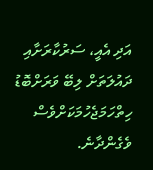އަދި އެއީ، ސަރުކާރަށާއި ދައުލަތަށް ލިބޭ ވަރަށްބޮޑު ހިތްހަމަޖެހުމަކަށްވެސް ވެގެންދާނެ.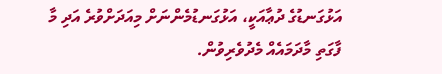އަޅުގަނޑުގެ ދުޢާއަކީ، އަޅުގަނޑުމެންނަށް މިއަދަށްވުރެ އަދި މާ ފާގަތި މާދަމައެއް މެދުވެރިވުން.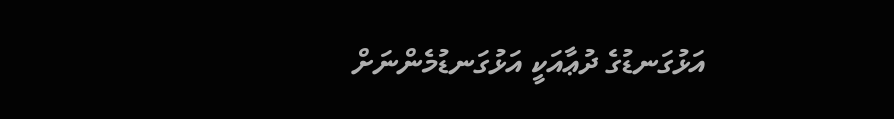އަޅުގަނޑުގެ ދުޢާއަކީ އަޅުގަނޑުމެންނަށް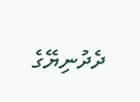ދެދުނިޔޭގެ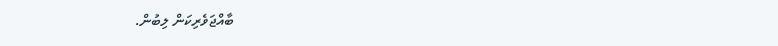ބާއްޖަވެރިކަން ލިބުން.